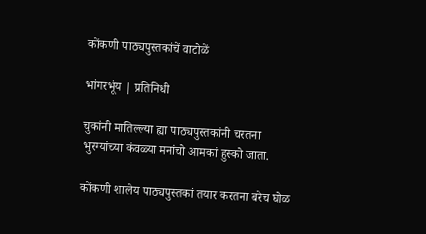कोंकणी पाठ्यपुस्तकांचें वाटोळें

भांगरभूंय | प्रतिनिधी

चुकांनी मातिल्ल्या ह्या पाठ्यपुस्तकांनी चरतना भुरग्यांच्या कंवळ्या मनांचो आमकां हुस्को जाता.

कोंकणी शालेय पाठ्यपुस्तकां तयार करतना बरेच घोळ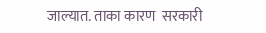जाल्यात. ताका कारण  सरकारी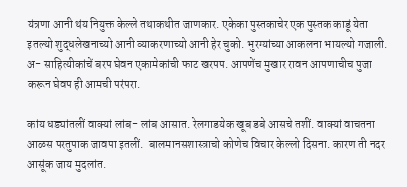यंत्रणा आनी थंय नियुक्त केल्ले तथाकथीत जाणकार. एकेका पुस्तकाचेर एक पुस्तक काडूं येता इतल्यो शुद्धलेखनाच्यो आनी व्याकरणाच्यो आनी हेर चुको. भुरग्यांच्या आकलना भायल्यो गजाली. अ- साहित्यीकांचें बरप घेवन एकामेकांची फाट खरपप. आपणेंच मुखार रावन आपणाचीच पुजा करून घेवप ही आमची परंपरा.

कांय धड्यांतलीं वाक्यां लांब- लांब आसात. रेलगाडयेक खूब डबे आसचे तशीं. वाक्यां वाचतना आळस परतुपाक जावपा इतलीं.  बालमानसशास्त्राचो कोणेच विचार केल्लो दिसना. कारण ती नदर आसूंक जाय मुदलांत.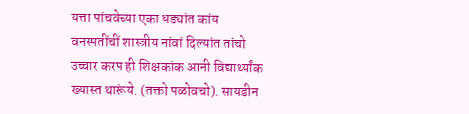यत्ता पांचवेच्या एका धड्यांत कांय वनस्पतींचीं शास्त्रीय नांवां दिल्यांत तांचो उच्चार करप ही शिक्षकांक आनी विद्यार्थ्यांक ख्यास्त थारूंये. (तक्तो पळोवचो). सायडीन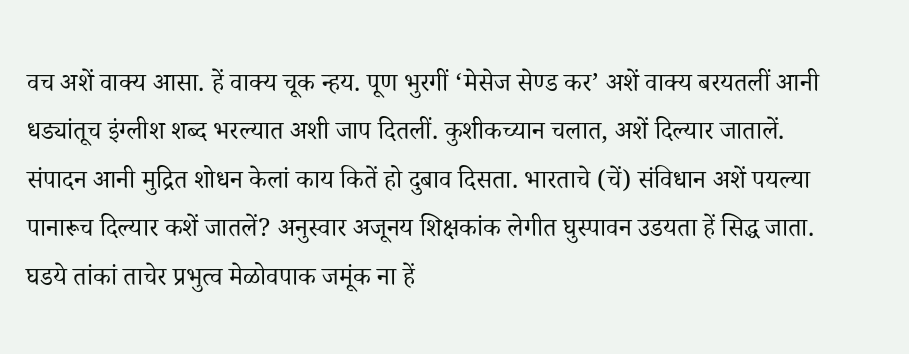वच अशें वाक्य आसा. हें वाक्य चूक न्हय. पूण भुरगीं ‘मेसेज सेण्ड कर’ अशें वाक्य बरयतलीं आनी धड्यांतूच इंग्लीश शब्द भरल्यात अशी जाप दितलीं. कुशीकच्यान चलात, अशें दिल्यार जातालें. संपादन आनी मुद्रित शोधन केलां काय कितें हो दुबाव दिसता. भारताचे (चें) संविधान अशें पयल्या पानारूच दिल्यार कशें जातलें? अनुस्वार अजूनय शिक्षकांक लेगीत घुस्पावन उडयता हें सिद्ध जाता. घडये तांकां ताचेर प्रभुत्व मेळोवपाक जमूंक ना हें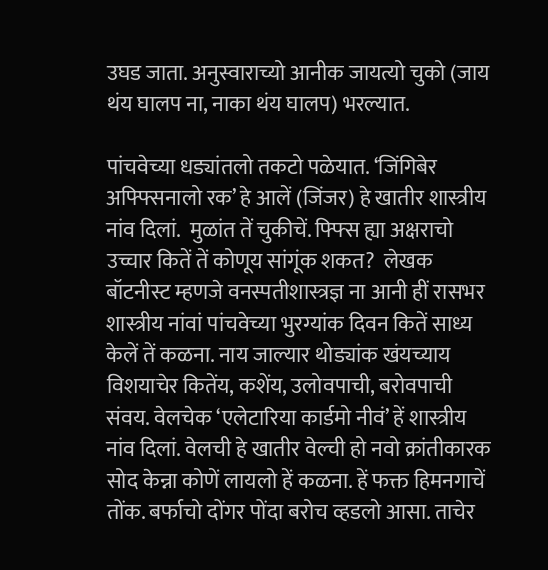उघड जाता. अनुस्वाराच्यो आनीक जायत्यो चुको (जाय थंय घालप ना, नाका थंय घालप) भरल्यात.

पांचवेच्या धड्यांतलो तकटो पळेयात. ‘जिंगिबेर अफ्फ्सिनालो रक’ हे आलें (जिंजर) हे खातीर शास्त्रीय नांव दिलां.  मुळांत तें चुकीचें. फ्फ्सि ह्या अक्षराचो उच्चार कितें तें कोणूय सांगूंक शकत?  लेखक बॉटनीस्ट म्हणजे वनस्पतीशास्त्रज्ञ ना आनी हीं रासभर शास्त्रीय नांवां पांचवेच्या भुरग्यांक दिवन कितें साध्य केलें तें कळना. नाय जाल्यार थोड्यांक खंयच्याय विशयाचेर कितेंय, कशेंय, उलोवपाची, बरोवपाची संवय. वेलचेक ‘एलेटारिया कार्डमो नीवं’ हें शास्त्रीय नांव दिलां. वेलची हे खातीर वेल्ची हो नवो क्रांतीकारक सोद केन्ना कोणें लायलो हें कळना. हें फक्त हिमनगाचें तोंक. बर्फाचो दोंगर पोंदा बरोच व्हडलो आसा. ताचेर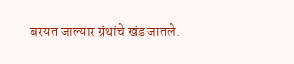बरयत जाल्यार ग्रंथांचे खंड जातले.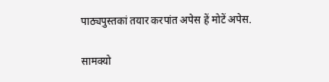पाठ्यपुस्तकां तयार करपांत अपेस हें मोटें अपेस.

सामक्यो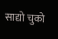साद्यो चुको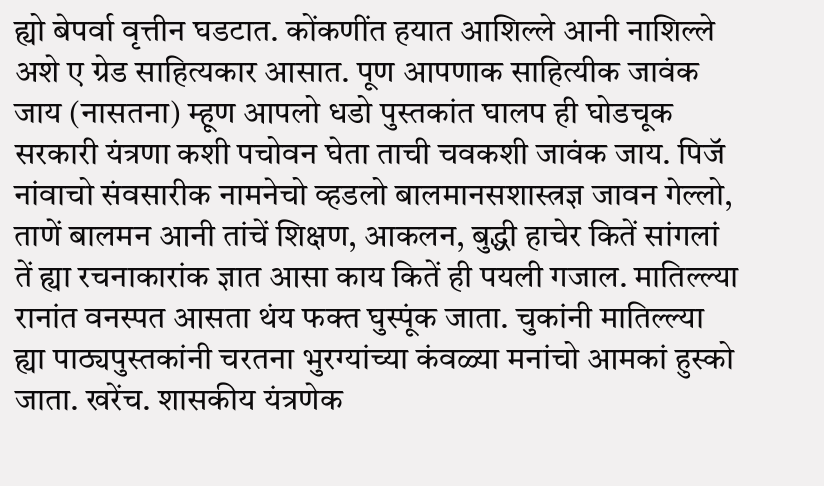ह्यो बेपर्वा वृत्तीन घडटात. कोंकणींत हयात आशिल्ले आनी नाशिल्ले अशे ए ग्रेड साहित्यकार आसात. पूण आपणाक साहित्यीक जावंक जाय (नासतना) म्हूण आपलो धडो पुस्तकांत घालप ही घोडचूक सरकारी यंत्रणा कशी पचोवन घेता ताची चवकशी जावंक जाय. पिजॅ नांवाचो संवसारीक नामनेचो व्हडलो बालमानसशास्त्रज्ञ जावन गेल्लो, ताणें बालमन आनी तांचें शिक्षण, आकलन, बुद्धी हाचेर कितें सांगलां तें ह्या रचनाकारांक ज्ञात आसा काय कितें ही पयली गजाल. मातिल्ल्या रानांत वनस्पत आसता थंय फक्त घुस्पूंक जाता. चुकांनी मातिल्ल्या ह्या पाठ्यपुस्तकांनी चरतना भुरग्यांच्या कंवळ्या मनांचो आमकां हुस्को जाता. खरेंच. शासकीय यंत्रणेक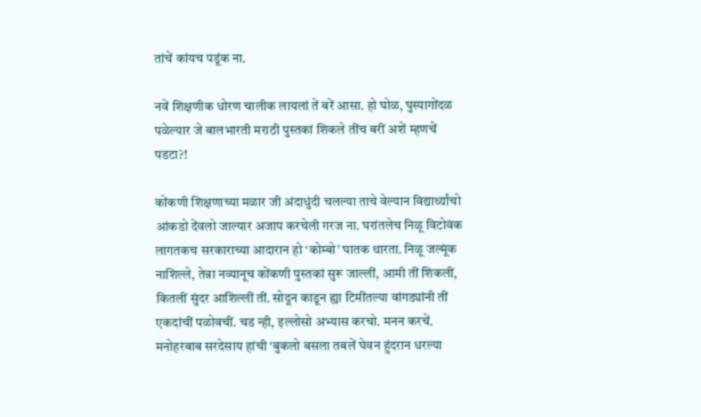तांचें कांयच पडूंक ना.

नवें शिक्षणीक धोरण चालीक लायलां तें बरें आसा. हो घोळ, घुस्पागोंदळ पळेल्यार जे बालभारती मराठी पुस्तकां शिकले तींच बरीं अशें म्हणचें पडटा?!

कोंकणी शिक्षणाच्या मळार जी अंदाधुंदी चलल्या ताचे वेल्यान विद्यार्थ्यांचो आंकडो देंवलो जाल्यार अजाप करचेली गरज ना. घरांतलेच निळू विटोवंक लागतकच सरकाराच्या आदारान हो ‘कोम्बो’ घातक थारता. निळू जल्मूंक नाशिल्ले, तेन्ना नव्यानूच कोंकणी पुस्तकां सुरू जाल्लीं, आमी तीं शिकलीं, कितलीं सुंदर आशिल्लीं तीं. सोदून काडून ह्या टिमींतल्या वांगड्यांनी तीं एकदांचीं पळोवचीं. चड न्ही, इल्लोसो अभ्यास करचो. मनन करचें. मनोहरबाब सरदेसाय हांची ‘बुकलो बसला तबलें घेवन हुंदरान धरल्या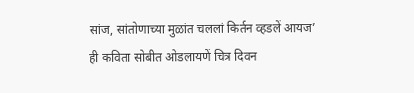सांज, सांतोणाच्या मुळांत चललां किर्तन व्हडलें आयज’ ही कविता सोबीत ओडलायणें चित्र दिवन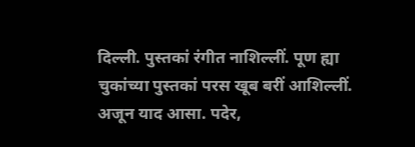दिल्ली. पुस्तकां रंगीत नाशिल्लीं. पूण ह्या चुकांच्या पुस्तकां परस खूब बरीं आशिल्लीं. अजून याद आसा. पदेर,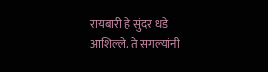रायबारी हे सुंदर धडे आशिल्ले. ते सगल्यांनी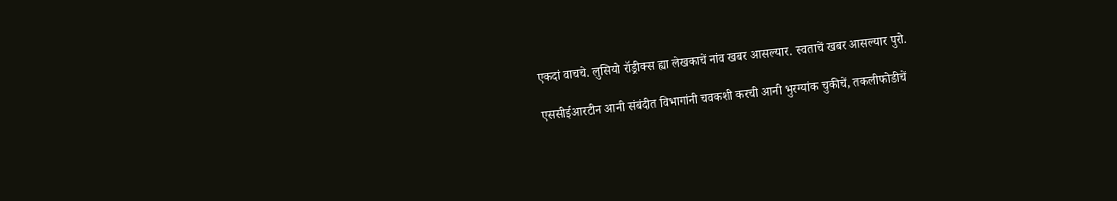एकदां वाचचे. लुसियो रॉड्रीक्स ह्या लेखकाचें नांव खबर आसल्यार. स्वताचें खबर आसल्यार पुरो.

एससीईआरटीन आनी संबंदीत विभागांनी चवकशी करची आनी भुरग्यांक चुकीचें, तकलीफोडीचें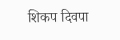शिकप दिवपा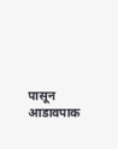पासून आडावपाक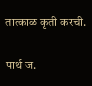तात्काळ कृती करची.

पार्थ ज.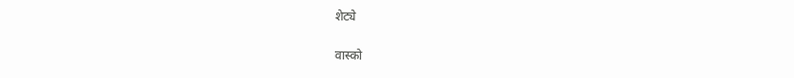शेट्ये

वास्को